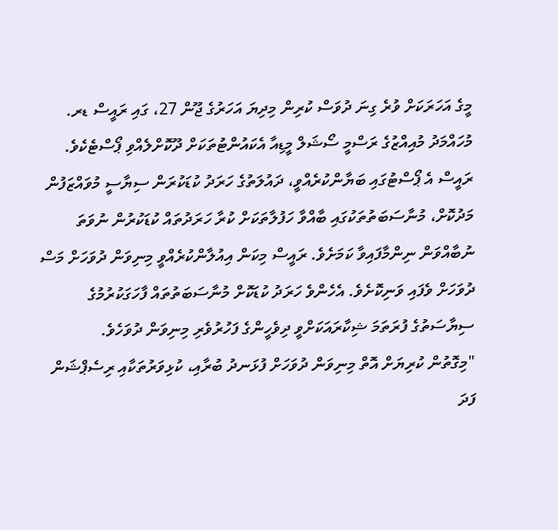މީގެ އަހަރަކަށް ވުރެ ގިނަ ދުވަސް ކުރިން މިދިޔަ އަހަރުގެ ޖޫން 27، ގައި ރައީސް ޑރ. މުހައްމަދު މުއިއްޒުގެ ރަސްމީ ސޯޝަލް މީޑިއާ އެކައުންޓުތަކަށް ދޫކޮށްލެއްވި ޕޯސްޓެކެވެ.
ރައީސް އެ ޕޯސްޓުގައި ބަޔާންކުރެއްވީ، ދައުލަތުގެ ހަރަދު ކުޑަކުރަން ސިޔާސީ މުވައްޒަފުން މަދުކޮށް، މުނާސަބަތުތަކުގައި ބާއްވާ ހަފުލާތަކަށް ކުރާ ހަރަދުތައް ކުޑަކުރުން ނުވަތަ ނުބާއްވަން ނިންމާފައިވާ ކަމަށެވެ. ރައީސް މިކަން އިއުލާންކުރެއްވީ މިނިވަން ދުވަހަށް މަސް ދުވަހަށް ވެފައި ވަނިކޮށެވެ. އެހެންވެ ހަރަދު ކުޑަކޮށް މުނާސަބަތުތައް ފާހަގަކުރުމުގެ ސިޔާސަތުގެ ފުރަތަމަ ޝިކާރައަކަށްވީ ދިވެހީންގެ ފަހުރުވެރި މިނިވަން ދުވަހެވެ.
"މިގޮތުން ކުރިޔަށް އޮތް މިނިވަން ދުވަހަށް ފުޅަނދު ބުރާއި، ކުޅިވަރުތަކާއި ރިސެޕްޝަން ފަދަ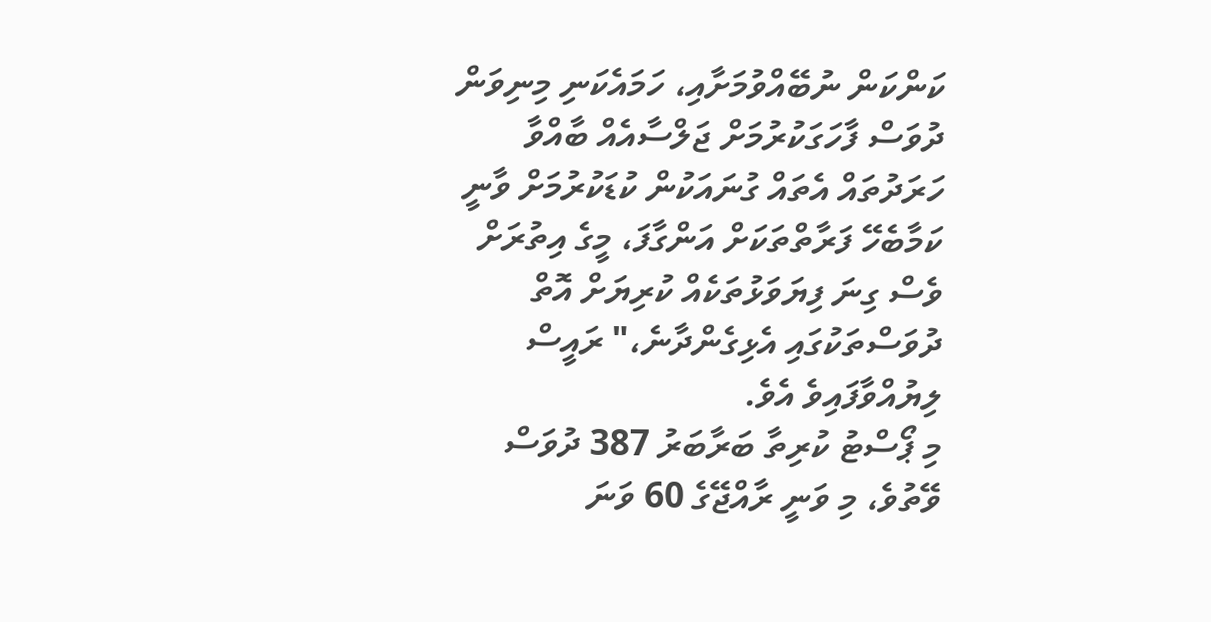ކަންކަން ނުބޭއްވުމަށާއި، ހަމައެކަނި މިނިވަން ދުވަސް ފާހަގަކުރުމަށް ޖަލްސާއެއް ބާއްވާ ހަރަދުތައް އެތައް ގުނައަކުން ކުޑަކުރުމަށް ވާނީ ކަމާބެހޭ ފަރާތްތަކަށް އަންގާފަ، މީގެ އިތުރަށް ވެސް ގިނަ ފިޔަވަޅުތަކެއް ކުރިޔަށް އޮތް ދުވަސްތަކުގައި އެޅިގެންދާނެ،" ރައީސް ލިޔުއްވާފައިވެ އެވެ.
މި ޕޯސްޓު ކުރިތާ ބަރާބަރު 387 ދުވަސް ވޭތުވެ، މި ވަނީ ރާއްޖޭގެ 60 ވަނަ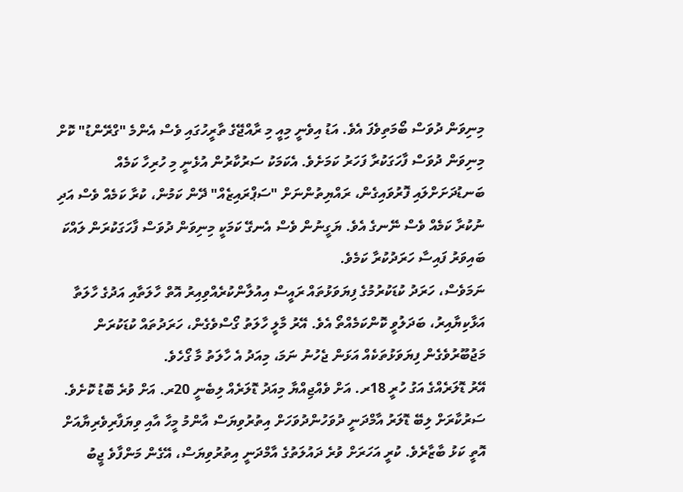މިނިވަން ދުވަސް ބޯމަތިވެފަ އެވެ. އަޑު އިވެނީ މިއީ މި ރާއްޖޭގެ ތާރީހުގައި ވެސް އެންމެ "ގްރޭންޑު" ކޮށް މިނިވަން ދުވަސް ފާހަގަކުރާ ފަހަރު ކަމަށެވެ. އެކަމަކު ސަރުކާރުން އުޅެނީ މި ހުރިހާ ކަމެއް ބަނޑުދަށަށްލައި ފޮރުވައިގެން، ރައްޔިތުންނަށް "ސަޕްރައިޒެއް" ދޭން ކަމުން، ކުރާ ކަމެއް ވެސް އަދި ނުކުރާ ކަމެއް ވެސް ނޭނގެ އެވެ. ޔަގީނުން ވެސް އެނގޭ ކަމަކީ މިނިވަން ދުވަސް ފާހަގަކުރަން ލައްކަ ބައިވަރު ފައިސާ ހަރަދުކުރާ ކަމެވެ.
ނަމަވެސް، ހަރަދު ކުޑަކުރުމުގެ ފިޔަވަޅުތައް ރައީސް އިއުލާންކުރެއްވިއިރު އޮތް ހާލަތާއި އަދުގެ ހާލަތާ އަޅާކިޔާއިރު، ބަދަލުވީ ކޮންކަމެއްތޯ އެވެ. އޭރު މާލީ ހާލަތު ގޯސްވެގެން، ހަރަދުތައް ކުޑަކުރަން މަޖުބޫރުވެގެން ފިޔަވަޅުތަކެއް އަޅަން ޖެހުނު ނަމަ، މިއަދު އެ ހާލަތު މާ ގޯހެވެ.
އޭރު ޑޮލަރެއްގެ އަގު ހުރީ 18ރ. އަށް ވެއްޖިއްޔާ މިއަދު ޑޮލަރެއް ލިބެނީ 20ރ. އަށް ވުރެ ބޮޑު ކޮށެވެ. ސަރުކާރަށް ލިބޭ ޑޮލަރު އާމްދަނީ ދުވަހުންދުވަހަށް އިތުރުވިޔަސް އާންމު މީހާ އާއި ވިޔަފާރިވެރިޔާއަށް އޮތީ ކަޅު ބާޒާރެވެ. ކުރީ އަހަރަށް ވުރެ ދައުލަތުގެ އާމްދަނީ އިތުރުވިޔަސް، އޭގެން މަންފާވެ ޖީބު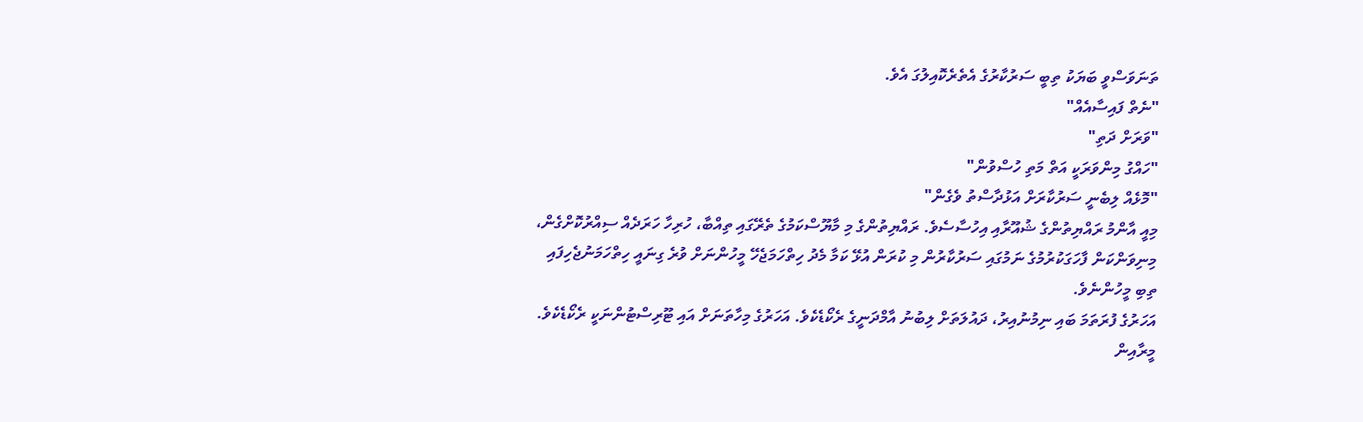ތަނަވަސްވީ ބަޔަކު ތިބީ ސަރުކާރުގެ އެތެރެކޮއިލުގަ އެވެ.
"ނެތް ފައިސާއެއް"
"ވަރަށް ދަތި"
"ހައްގު މިންވަރަކީ އަތް މަތި ހުސްވުން"
"މޮޅެއް ލިބެނީ ސަރުކާރަށް އަޅުދާސްތު ވެގެން"
މިއީ އާންމު ރައްޔިތުންގެ ޝުއޫރާއި އިހުސާސެވެ. ރައްޔިތުންގެ މި މާޔޫސްކަމުގެ ތެރޭގައި ތިއްބާ، ހުރިހާ ހަރަދެއް ސިއްރުކޮށްގެން، މިނިވަންކަން ފާހަގަކުރުމުގެ ނަމުގައި ސަރުކާރުން މި ކުރަން އުޅޭ ކަމާ މެދު ހިތްހަމަޖެހޭ މީހުންނަށް ވުރެ ގިނައީ ހިތްހަމަނުޖެހިފައި ތިބި މީހުންނެވެ.
އަހަރުގެ ފުރަތަމަ ބައި ނިމުނުއިރު، ދައުލަތަށް ލިބުނު އާމްދަނީގެ ރެކޯޑެކެވެ. އަހަރުގެ މިހާތަނަށް އައި ޓޫރިސްޓުންނަކީ ރެކޯޑެކެވެ. މީރާއިން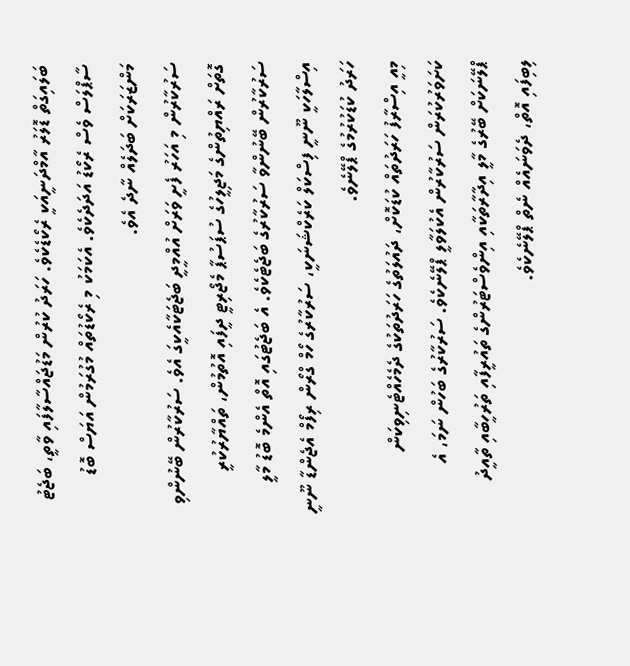ބަލައިގަތް ޑޮލަރު އާމްދަނީއަކީ ރެކޯޑެކެވެ. ހަރަދު ކުރުން މަޑުޖައްސާލާފައި ވާތީ، ބަޖެޓު ސާޕްލަސް ވެސް ރެކޯޑު އަދަދެކެވެ. އެކަމަކު މި ރެކޯޑުތައް މުގުރަމުން އަޔަސް ބޮޑު މަންޒަރަކަށް ބަދަލެއް ނާދެ އެވެ.
ސަރުކާރުން މި އަހަރު ފެށީ ވަރަށް އުއްމީދީ ބަޖެޓަކާއެކީގަ އެވެ. ސަރުކާރުން ބޭނުންވި ގޮތަށް ރައްޔިތުންގެ މަޖިލީހުގެ ސުޕަސުޕާ މެޖޯރިޓީ ދީފައި އޮތުމުން، ތައްޔާރުކުރީ ސަރުކާރުން ބޭނުންވާ ސަރުކާރުގެ ބަޖެޓެކެވެ. އެ ބަޖެޓުގައި އޮތް އެންމެ ބޮޑު މާލީ އިސްލާހަކީ ނޫނީ ފިސްކަލް ކަރެކްޝަނަކީ، ސަރުކާރުގެ ހޯމް ގްރޯން ރިފޯމް އެޖެންޑާ ނޫނީ ހަރަދު ކުޑަކުރުމުގެ ޕްލޭނެވެ.
މިއީ އިސްރާފު ހަރަދުތައް ކުޑަކޮށް، ދައުލަތުގެ ހަރަދުތަކުގެ ދެމެހެއްޓެނިވިކަން ކަށަވަރުކުރަން ސަރުކާރުން އެކުލަވާލީ ޕްލޭނެކެވެ. ސަރުކާރުގެ ބަހުން ނަމަ، އެ ޕްލޭނަކަށް ބޭރުގެ މާލީ އިދާރާތަކާއި އިންވެސްޓަރުންގެ ތައުރީފާއި ތަރުހީބާއި ތާއީދު ލިބިފައި އޮތް، ދެވަނައެއް ނެތް ޕްލޭނެކެވެ.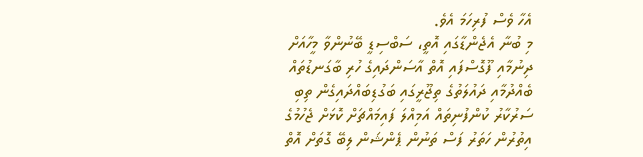އެހާ ވެސް ފުރިހަމަ އެވެ.
މި ބުނާ އެޖެންޑާގައި އޮތީ، ސަބްސިޑީ ބޭނުންވާ މީހާއަށް ދިނުމާއި ފޫގޮސްފައި އޮތް އާސަންދައިގެ ހުރި ބާގަނޑުތައް ބެއްދުމާއި ދައުލަތުގެ ތިޖޫރީގައި ބަގުޑިބައްދައިގެން ތިބި ސަރުކާރު ކުންފުނިތައް އަމިއްލަ ފައިމައްޗަށް ކޮޅަށް ޖެހުމުގެ އިތުރުން ހަތަރު ފަސް ތަނުން ޕެންޝަން ލިބޭ ގޮތަށް އޮތް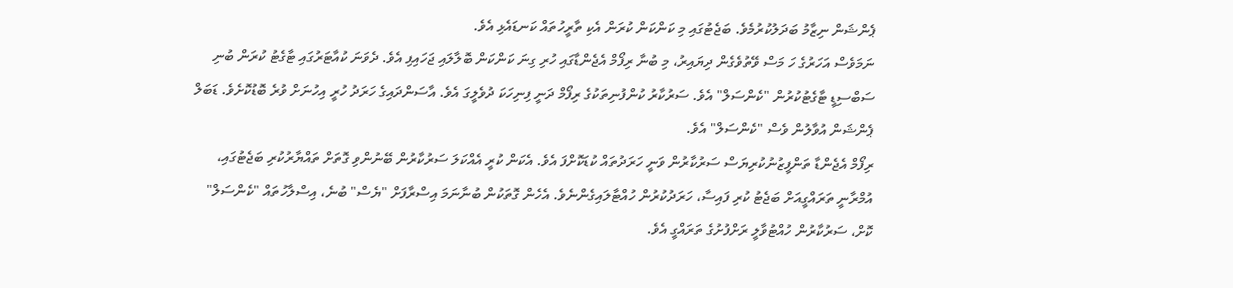ޕެންޝަން ނިޒާމު ބަދަލުކުރުމެވެ. ބަޖެޓުގައި މި ކަންކަން ކުރަން އެކި ތާރީހުތައް ކަނޑައެޅި އެވެ.
ނަމަވެސް އަހަރުގެ ހަ މަސް ވޭތުވެގެން ދިޔައިރު، މި ބުނާ ރިފޯމް އެޖެންޑާގައި ހުރި ގިނަ ކަންކަން ބޮލާލައި ޖަހައިފި އެވެ. ދެވަނަ ކުއާޓަރުގައި ޓާގެޓު ކުރަން ބުނި ސަބްސިޑީ ޓާގެޓުކުރުން "ކެންސަލް" އެވެ. ސަރުކާރު ކުންފުނިތަކުގެ ރިފޯމް ދަނީ ފިނިހަކަ ދުވެލީގަ އެވެ. އާސަންދައިގެ ހަރަދު ހުރީ އިހުނަށް ވުރެ ބޮޑުކޮށެވެ. ޑަބަލް ޕެންޝަން އުވާލުން ވެސް "ކެންސަލް" އެވެ.
ރިފޯމް އެޖެންޑާ ތަންފީޒުނުކުރިޔަސް ސަރުކާރުން ވަނީ ހަރަދުތައް ކުޑަކޮށްފަ އެވެ. އެކަން ކުރީ އެއްކަލަ ސަރުކާރުން ބޭނުންވި ގޮތަށް ތައްޔާރުކުރި ބަޖެޓުގައި، އުމްރާނީ ތަރައްގީއަށް ބަޖެޓު ކުރި ފައިސާ، ހަރަދުކުރުން ހުއްޓާލައިގެންނެވެ. އެހެން ގޮތަކުން ބުނާނަމަ އިސްރާފަށް "ޔެސް" ބުނެ، އިސްލާހުތައް "ކެންސަލް" ކޮށް، ސަރުކާރުން ހުއްޓުވާލީ ރަށްފުށުގެ ތަރައްގީ އެވެ.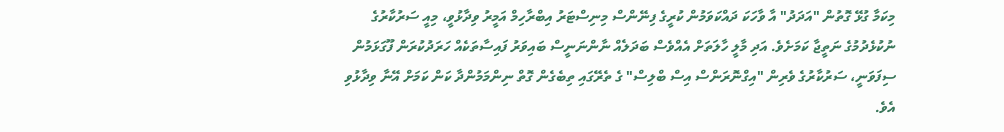މިކަމާ ގުޅޭ ގޮތުން "އަދަދު" އާ ވާހަކަ ދައްކަވަމުން ކުރީގެ ފިނޭންސް މިނިސްޓަރު އިބްރާހިމް އަމީރު ވިދާޅުވީ، މިއީ ސަރުކާރުގެ ނުކުޅެދުމުގެ ނަތީޖާ ކަމަށެވެ. އަދި މާލީ ހާލަތަށް އެއްވެސް ބަދަލެއް ނާންނަނީސް ބައިވަރު ފައިސާތަކެއް ހަރަދުކުރަން ފޫގަޅަމުން ސިފަވަނީ، ސަރުކާރުގެ ވެރިން "އިގްނޮރަންސް އިސް ބްލިސް" ގެ ތެރޭގައި ތިބެގެން ގޮތް ނިންމަމުންދާ ކަން ކަމަށް އޭނާ ވިދާޅުވި އެވެ.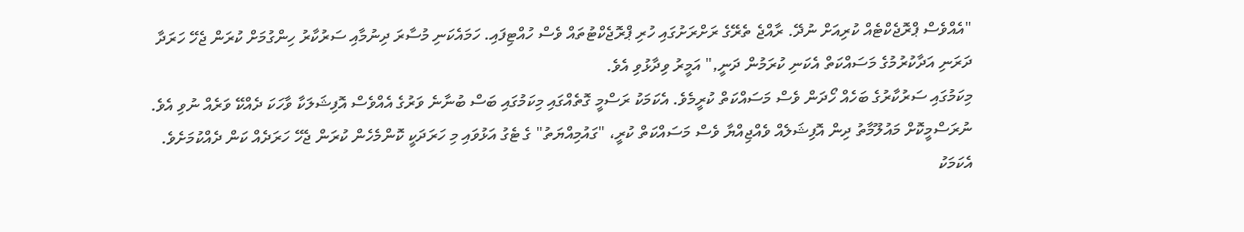"އެއްވެސް ޕްރޮޖެކްޓެއް ކުރިއަށް ނުދޭ. ރާއްޖެ ތެރޭގެ ރަށްރަށުގައި ހުރި ޕްރޮޖެކްޓުތައް ވެސް ހުއްޓިފައި. ހަމައެކަނި މުސާރަ ދިނުމާއި ސަރުކާރު ހިންގުމަށް ކުރަން ޖެހޭ ހަރަދާ ދަރަނި އަދާކުރުމުގެ މަސައްކަތް އެކަނި ކުރަމުން ދަނީ," އަމީރު ވިދާޅުވި އެވެ.
މިކަމުގައި ސަރުކާރުގެ ބަހެއް ހޯދަން ވެސް މަސައްކަތް ކުރީމެވެ. އެކަމަކު ރަސްމީ ގޮތެއްގައި މިކަމުގައި ބަސް ބުނާނެ ވަރުގެ އެއްވެސް އޮފިޝަލަކާ ވާހަކަ ދެއްކޭ ވަރެއް ނުވި އެވެ. ނުރަސްމީކޮށް މައުލޫމާތު ދިން އޮފިޝަލެއް ވެއްޖިއްޔާ ވެސް މަސައްކަތް ކުރީ، "ގައުމިއްޔަތު" ގެ ޓެގު އަޅުވައި މި ހަރަދަކީ ކޮންމެހެން ކުރަން ޖެހޭ ހަރަދެއް ކަން ދެއްކުމަށެވެ.
އެކަމަކު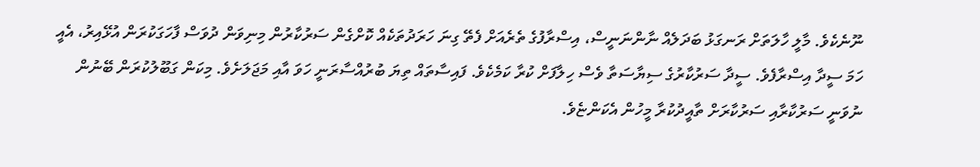ނޫނެކެވެ. މާލީ ހާލަތަށް ރަނގަޅު ބަދަލެއް ނާންނަނީސް، އިސްރާފުގެ ތެރެއަށް ފެތޭ ގިނަ ހަރަދުތަކެއް ކޮށްގެން ސަރުކާރުން މިނިވަން ދުވަސް ފާހަގަކުރަން އުޅޭއިރު، އެއީ ހަމަ ސީދާ އިސްރާފެވެ. ސީދާ ސަރުކާރުގެ ސިޔާސަތާ ވެސް ހިލާފަށް ކުރާ ކަމެކެވެ. ފައިސާތައް ތިޔަ ބުރުއްސާރަނީ ހަވަ އާއި މަޖަލަށެވެ. މިކަން ގަބޫލުކުރަން ބޭނުން ނުވަނީ ސަރުކާރާއި ސަރުކާރަށް ތާއީދުކުރާ މީހުން އެކަންޏެވެ.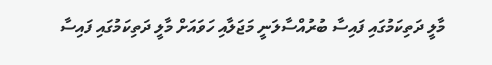މާލީ ދަތިކަމުގައި ފައިސާ ބުރުއްސާލަނީ މަޖަލާއި ހަވައަށް މާލީ ދަތިކަމުގައި ފައިސާ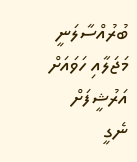ބުރުއްސާލަނީ މަޖަލާއި ހަވައަށް
އަރުޝީފަށް ނެގީ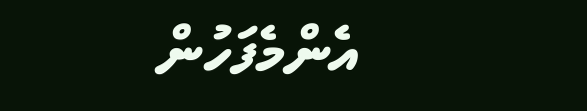އެންމެފަހުން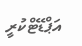އަޕްޑޭޓްކުރީ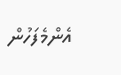އެންމެފަހުން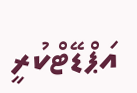އަޕްޑޭޓްކުރީ